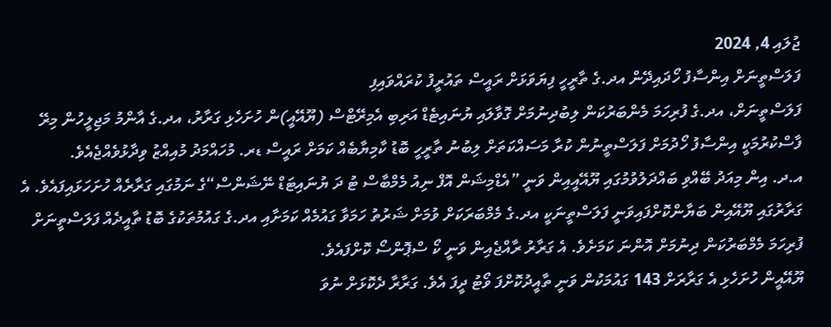ޖުލައި 4, 2024
ފަލަސްތީނަށް އިންސާފު ހޯދައިދޭން އދ.ގެ ތާރީހީ ފިޔަވަޅަށް ރައީސް ތައުރީފު ކުރައްވައިފި
ފަލަސްތީނަށް، އދ.ގެ ފުރިހަމަ މެންބަރުކަން ލިބުދިނުމަށް ގޮވާލައި ޔުނައިޓެޑް އަރިބި އެމިރޭޓްސް (ޔޫއޭއީ)ން ހުށަހެޅި ގަރާރު، އދ.ގެ އާންމު މަޖިލީހުން މިރޭ ފާސްކުރުމަކީ އިންސާފު ހޯދުމަށް ފަލަސްތީނުން ކުރާ މަސައްކަތަށް ލިބުނު ތާރީހީ ބޮޑު ކާމިޔާބެއް ކަމަށް ރައީސް ޑރ. މުހައްމަދު މުއިއްޒު ވިދާޅުވެއްޖެއެވެ.
އ.ދ. އިން މިއަދު ބޭއްވި ބައްދަލުވުމުގައި ޔޫއޭއީއިން ވަނީ ”އެޑްމިޝަން އޮފް ނިއު މެމްބާސް ޓު ދަ ޔުނައިޓަޑް ނޭޝަންސް“ގެ ނަމުގައި ގަރާރެއް ހުށަހަޅައިފައެވެ. އެ ގަރާރުގައި ޔޫއޭއިން ބަޔާންކޮށްފައިވަނީ ފަލަސްތީނަކީ އދ.ގެ މެމްބަރަކަށް ވުމަށް ޝަރުތު ހަމަވާ ގައުމެއް ކަމަށާއި އދ.ގެ ގައުމުތަކުގެ ބޮޑު ތާއީދެއް ފަލަސްތީނަށް ފުރިހަމަ މެމްބަރުކަން ދިނުމަށް އޮންނަ ކަމަށެވެ. އެ ގަރާރު ރާއްޖެއިން ވަނީ ކޯ ސްޕޮންސޯ ކޮށްފައެވެ.
ޔޫއޭއީން ހުށަހެޅި އެ ގަރާރަށް 143 ގައުމަކުން ވަނީ ތާއީދުކޮށްފަ ވޯޓު ދީފަ އެވެ. ގަރާރާ ދެކޮޅަށް ނުވަ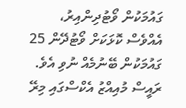ގައުމަކުން ވޯޓުދިންއިރު، އެއްވެސް ކޮޅަކަށް ވޯޓުދޭން 25 ގައުމަކުން ބޭނުމެއް ނުވި އެވެ.
ރައީސް މުއިއްޒު އެކްސްގައި މިރޭ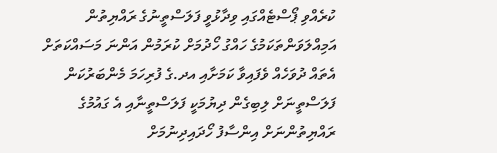ކުރެއްވި ޕޯސްޓެއްގައި ވިދާޅުވީ ފަލަސްތީނުގެ ރައްޔިތުން އަމިއްލަވަންތަކަމުގެ ހައްގު ހޯދުމަށް ކުރަމުން އަންނަ މަސައްކަތަށް އެތައް ދުވަހެއް ވެފައިވާ ކަމަށާއި އދ.ގެ ފުރިހަމަ މެންބަރުކަން ފަލަސްތީނަށް ލިބިގެން ދިޔުމަކީ ފަލަސްތީނާއި އެ ގައުމުގެ ރައްޔިތުންނަށް އިންސާފު ހޯދައިދިނުމަށް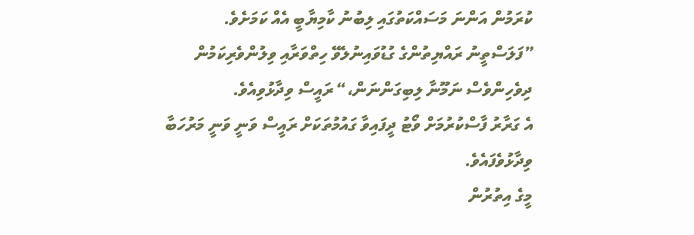ކުރަމުން އަންނަ މަސައްކަތުގައި ލިބުނު ކާމިޔާބީ އެއް ކަމަށެވެ.
”ފަލަސްތީނު ރައްޔިތުންގެ ގުޑުވައިނުލެވޭ ހިތްވަރާއި ވިލުންވެރިކަމުން ދިވެހިންވެސް ނަމޫނާ ލިބިގަންނަން،“ ރައީސް ވިދާޅުވިއެވެ.
އެ ގަރާރު ފާސްކުރުމަށް ވޯޓު ދީފައިވާ ގައުމުތަކަށް ރައީސް ވަނީ ވަނީ މަރުހަބާ ވިދާޅުވެފައެވެ.
މީގެ އިތުރުން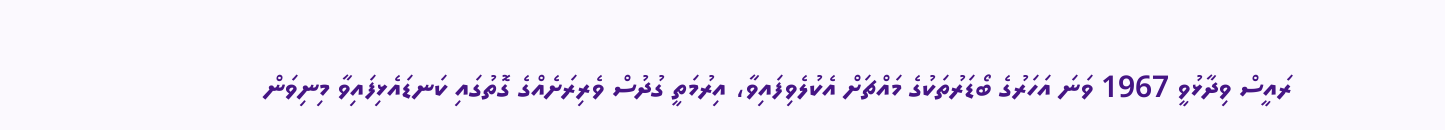ރައީސް ވިދާޅުވީ 1967 ވަނަ އަހަރުގެ ބޯޑަރުތަކުގެ މައްޗަށް އެކުލެވިފައިވާ، އިރުމަތީ ގުދުސް ވެރިރަށެއްގެ ގޮތުގައި ކަނޑައެޅިފައިވާ މިނިވަން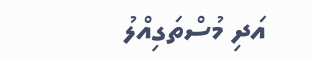އަދި މުސްތަގިއްލު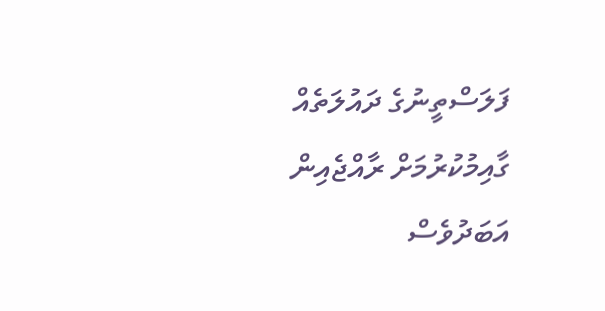ފަލަސްތީނުގެ ދައުލަތެއް ގާއިމުކުރުމަށް ރާއްޖެއިން އަބަދުވެސް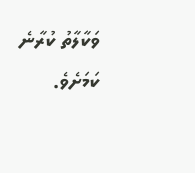ވަކާލާތު ކުރާނެ ކަމަށެވެ.